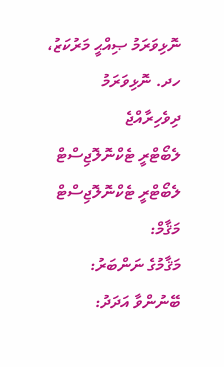ނޮޅިވަރަމު ޞިއްޙީ މަރުކަޒު، ހދ. ނޮޅިވަރަމު
ދިވެހިރާއްޖެ
ލެބޯޓްރީ ޓެކްނޮލޮޖިސްޓް
ލެބޯޓްރީ ޓެކްނޮލޮޖިސްޓް
މަޤާމް:
މަޤާމުގެ ނަންބަރު:
ބޭނުންވާ އަދަދު: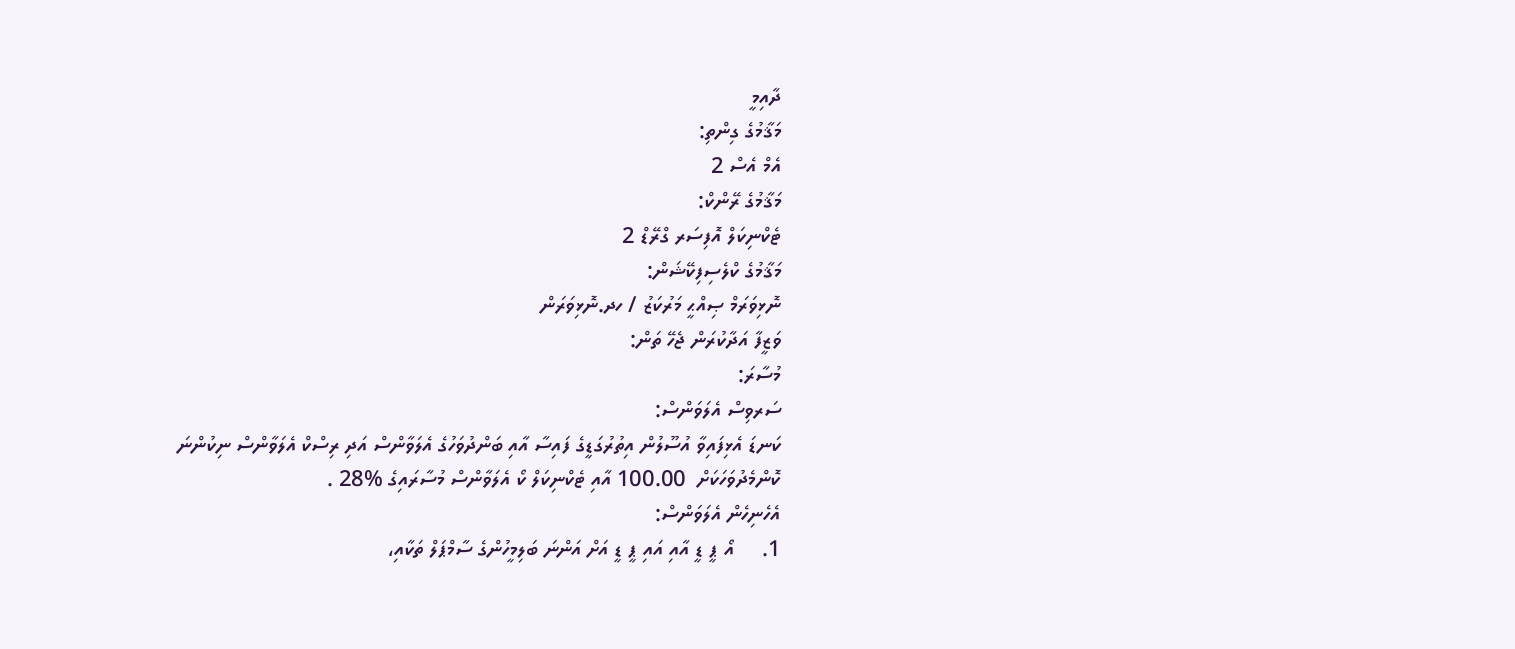ދާއިމީ
މަޤާމުގެ ގިންތި:
އެމް އެސް 2
މަޤާމުގެ ރޭންކް:
ޓެކްނިކަލް އޮފިސަރ ގްރޭޑް 2
މަޤާމުގެ ކްލެސިފިކޭޝަން:
ނޮޅިވަރަމް ޞިއްޙީ މަރުކަޒު / ހދ.ނޮޅިވަރަން
ވަޒީފާ އަދާކުރަން ޖެހޭ ތަން:
މުސާރަ:
ސަރވިސް އެލަވަންސް:
ކަނޑަ އެޅިފައިވާ އުސޫލުން އިތުރުގަޑީގެ ފައިސާ އާއި ބަންދުވަހުގެ އެލަވާންސް އަދި ރިސްކް އެލަވާންސް ނިކުންނަ ކޮންމެދުވަހަކަށް  100.00 އާއި ޓެކްނިކަލް ކޯ އެލަވާންސް މުސާރައިގެ %28 .
އެހެނިހެން އެލަވަންސް:
1.     އޯ ޕީ ޑީ އާއި އައި ޕީ ޑީ އަށް އަންނަ ބަލިމީހުންގެ ސާމްޕަލް ތަކާއި،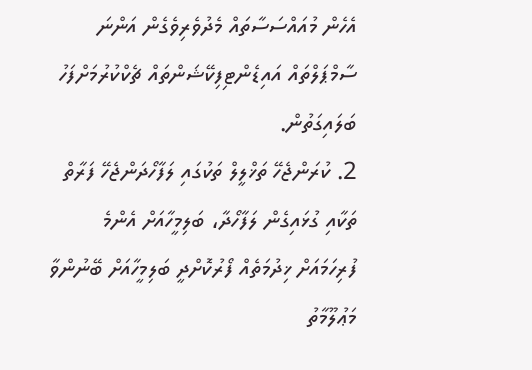އެހެން މުއައްސަސާތައް މެދުވެރިވެގެން އަންނަ ސާމްޕަލްތައް އައިޑެންޓިފިކޭޝަންތައް ޗެކްކުރުމަށްފަހު ބަލައިގަތުން.                                                            2. ކުރަންޖެހޭ ތަޚްލީލް ތަކުގައި ލަފާހޯދަންޖެހޭ ފަރާތް ތަކާއި ގުޅައިގެން ލަފާހޯދާ، ބަލިމީހާއަށް އެންމެ ފުރިހަމައަށް ޚިދުމަތެއް ފޯރުކޮށްދީ ބަލިމީހާއަށް ބޭނުންވާ މަޢުލޫމާތު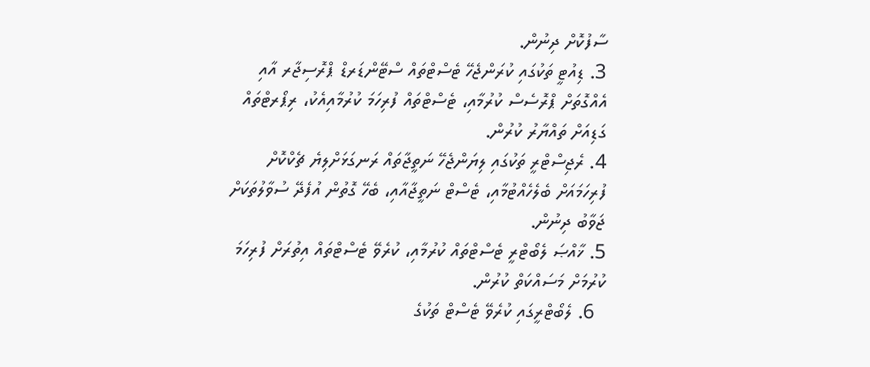ސާފުކޮށް ދިނުން.
3. ޑިއުޓީ ތަކުގައި ކުރަންޖެހޭ ޓެސްޓްތައް ސްޓޭންޑަރޑް ޕްރޮސިޖާރ އާއި އެއްގޮތަށް ޕްރޮސެސް ކުރުމާއި، ޓެސްޓްތައް ފުރިހަމަ ކުރުމާއިއެކު، ރިޕޯރޓްތައް ގަޑިއަށް ތައްޔާރު ކުރުން.
4. ރެޖިސްޓްރީ ތަކުގައި ލިޔަންޖެހޭ ނަތީޖާތައް ރަނގަޅަށްލިޔެ ޗެކްކޮށް ފުރިހަމައަށް ބެލެހެއްޓުމާއި، ޓެސްޓް ނަތީޖާއާއި، ބެހޭ ގޮތުން އުފެދޭ ސުވާލުތަކަށް ޖަވާބު ދިނުން.
5. ޚާއްޞަ ލެބޯޓްރީ ޓެސްޓްތައް ކުރުމާއި، ކުރެވޭ ޓެސްޓްތައް އިތުރަށް ފުރިހަމަ ކުރުމަށް މަސައްކަތް ކުރުން.
  6. ލެބޯޓްރީގައި ކުރެވޭ ޓެސްޓް ތަކުގެ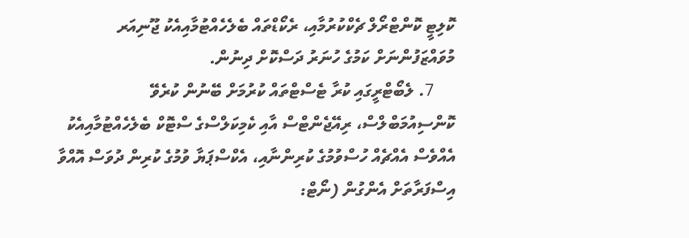ކޮލިޓީ ކޮންޓްރޯލް ޗެކްކުރުމާއި، ރެކޯޑްތައް ބެލެހެއްޓުމާއިއެކު ޖޫނިއަރ މުވައްޒަފުންނަށް ކަމުގެ ހުނަރު ދަސްކޮށް ދިނުން.
     7. ލެބޯޓްރީގައި ކުރާ ޓެސްޓްތައް ކުރުމަށް ބޭނުން ކުރެވޭ ކޮންސިއުމަބްލްސް، ރިއޭޖެންޓްސް އާއި ކެމިކަލްސްގެ ސްޓޮކް ބެލެހެއްޓުމާއިއެކު އެއްވެސް އެއްޗެއް ހުސްވުމުގެ ކުރިންނާއި، އެކްސްޕަޔާ ވުމުގެ ކުރިން ދުވަސް އޮއްވާ އިސްފަރާތަށް އެންގުން (ނޯޓް: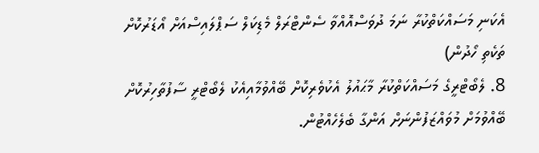އެކަނި މަސައްކަތްކުރާ ނަމަ ދުވަސްއޮއްވާ ސެންޓްރަލް މެޑިކަލް ސަޕްލައިސްއަށް އޯޑަރުކޮށް ތަކެތި ހޯދުން)
8. ލެބޯޓްރީގެ މަސައްކަތްކުރާ މާޙައުލު އެކުވެރިކޮށް ބޭއްވުމާއިއެކު ލެބޯޓްރީ ސާފުތާހިރުކޮށް ބޭއްވުމަށް މުވައްޒަފުންނަށް އަންގާ ބެލެހެއްޓުން.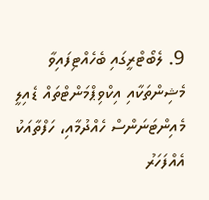9. ލެބޯޓްރީގައި ބެހެއްޓިފައިވާ މެޝިންތަކާއި އިކްވިޕްމަންޓްތައް ޑެއިލީ މެއިންޓަނަންސް ހެއްދުމާއި، ހަފްތާއަކު އެއްފަހަރު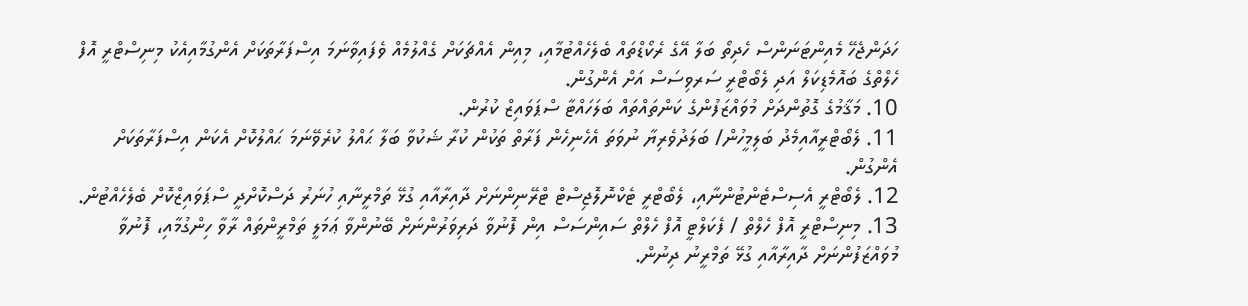ހަދަންޖެހޭ މެއިންޓަނަންސް ހެދިތޯ ބަލާ އޭގެ ރެކޯޑްތައް ބެލެހެއްޓުމާއި، މިއިން އެއްޗަކަށް ގެއްލުމެއް ވެފައިވާނަމަ އިސްފަރާތަކަށް އެންގުމާއިއެކު މިނިސްޓްރީ އޮފް ހެލްތްގެ ބައޮމެޑިކަލް އަދި ލެބޯޓްރީ ސަރވިސަސް އަށް އެންގުން.
10. މަޤާމުގެ ގޮތުންދަށް މުވައްޒަފުންގެ ކަންތައްތައް ބަލަހައްޓާ ސްޕަވައިޒް ކުރުން.
11. ލެބޯޓްރީއާއިމެދު ބަލިމީހުން/ ބަލަދުވެރިޔާ ނުވަތަ އެހެނިހެން ފަރާތް ތަކުން ކުރާ ޝަކުވާ ބަލާ ޙައްލު ކުރެވޭނަމަ ޙައްލުކޮށް އެކަން އިސްފަރާތަކަށް އެންގުން.
12. ލެބޯޓްރީ އެސިސްޓެންޓުންނާއި، ލެބޯޓްރީ ޓެކްނޮލޮޖިސްޓް ޓްރޭނިންނަށް ދާއިރާއާއި ގުޅޭ ތަމްރީނާއި ހުނަރު ދަސްކޮށްދީ ސްޕަވައިޒްކޮށް ބެލެހެއްޓުން.
13. މިނިސްޓްރީ އޮފް ހެލްތް / ފެކަލްޓީ އޮފް ހެލްތް ސައިންސަސް އިން ފޮނުވާ ދަރިވަރުންނަށް ބޭނުންވާ ޢަމަލީ ތަމްރީންތައް ރާވާ ހިންގުމާއި، ފޮނުވާ މުވައްޒަފުންނަށް ދާއިރާއާއި ގުޅޭ ތަމްރީނު ދިނުން.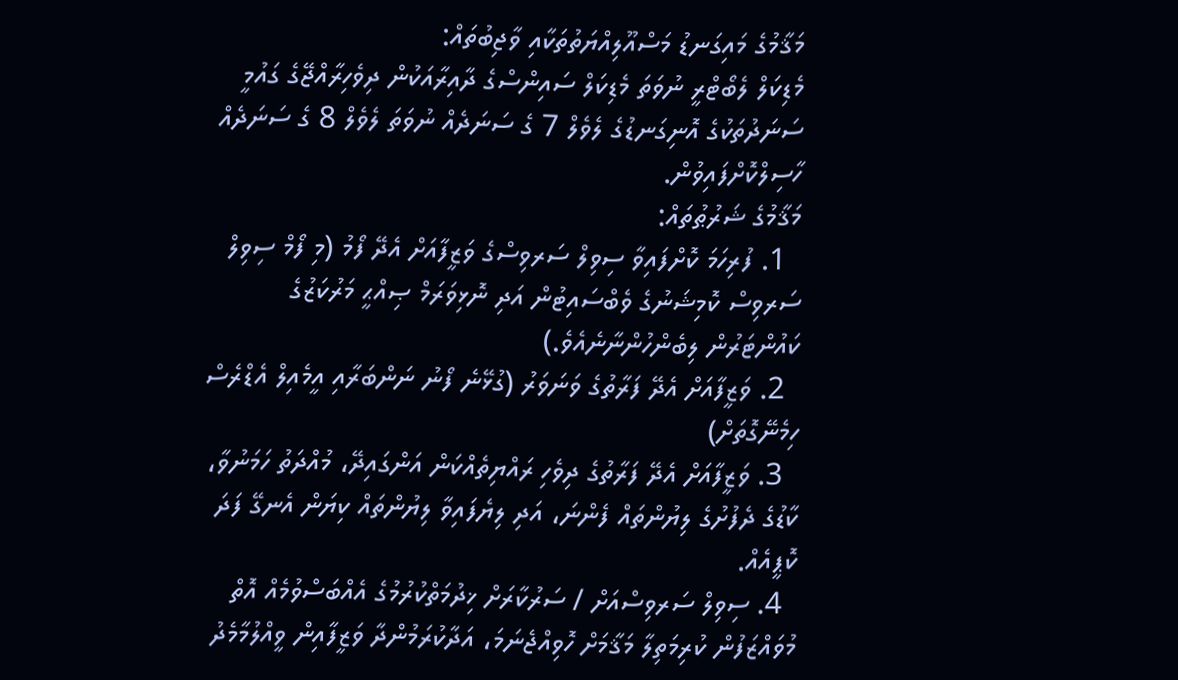މަޤާމުގެ މައިގަނޑު މަސްއޫލިއްޔަތުތަކާއި ވާޖިބުތައް:
މެޑިކަލް ލެބޯޓްރީ ނުވަތަ މެޑިކަލް ސައިންސްގެ ދާއިރާއަކުން ދިވެހިރާއްޖޭގެ ގައުމީ ސަނަދުތަކުގެ އޮނިގަނޑުގެ ލެވެލް 7 ގެ ސަނަދެއް ނުވަތަ ލެވެލް 8 ގެ ސަނަދެއް ހާސިލްކޮށްފައިވުން.
މަޤާމުގެ ޝަރުޠުތައް:
  1. ފުރިހަމަ ކޮށްފައިވާ ސިވިލް ސަރވިސްގެ ވަޒީފާއަށް އެދޭ ފޯމު (މި ފޯމް ސިވިލް ސަރވިސް ކޮމިޝަނުގެ ވެބްސައިޓުން އަދި ނޮޅިވަރަމް ޞިއްޙީ މަރުކަޒުގެ ކައުންޓަރުން ލިބެންހުންނާނެއެވެ.)
  2. ވަޒީފާއަށް އެދޭ ފަރާތުގެ ވަނަވަރު (ގުޅޭނެ ފޯނު ނަންބަރާއި އީމެއިލް އެޑްރެސް ހިމެނޭގޮތަށް)
  3. ވަޒީފާއަށް އެދޭ ފަރާތުގެ ދިވެހި ރައްޔިތެއްކަން އަންގައިދޭ، މުއްދަތު ހަމަނުވާ، ކާޑުގެ ދެފުށުގެ ލިޔުންތައް ފެންނަ، އަދި ލިޔެފައިވާ ލިޔުންތައް ކިޔަން އެނގޭ ފަދަ ކޮޕީއެއް.
  4. ސިވިލް ސަރވިސްއަށް / ސަރުކާރަށް ޚިދުމަތްކުރުމުގެ އެއްބަސްވުމެއް އޮތް މުވައްޒަފުން ކުރިމަތިލާ މަޤާމަށް ހޮވިއްޖެނަމަ، އަދާކުރަމުންދާ ވަޒީފާއިން ވީއްލުމާމެދު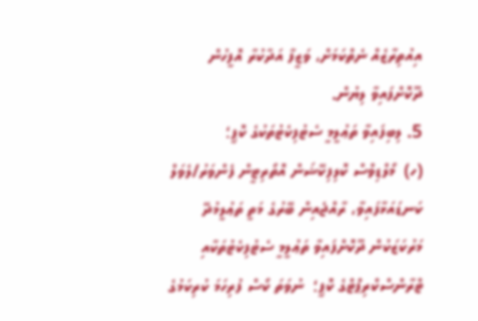އިއުތިރާޒެއް ނެތްކަމަށް، ވަޒީފާ އަދާކުރާ އޮފީހުން ދޫކޮށްފައިވާ ލިޔުން.
5. ލިބިފައިވާ ތަޢުލީމީ ސެޓުފިކެޓުތަކުގެ ކޮޕީ؛
(ހ)  މޯލްޑިވްސް ކޮލިފިކޭޝަން އޮތޯރިޓީން ފެންވަރު/ލެވަލް ކަނޑައަޅާފައިވާ، ރާއްޖެއިން ބޭރުގެ މަތީ ތަޢުލީމުދޭ މަރުކަޒަކުން ދޫކޮށްފައިވާ ތަޢުލީމީ ސެޓުފިކެޓުތަކާއި ޓްރާންސްކްރިޕްޓްގެ ކޮޕީ؛  ނުވަތަ ކޯސް ފުރިހަމަ ކުރިކަމުގެ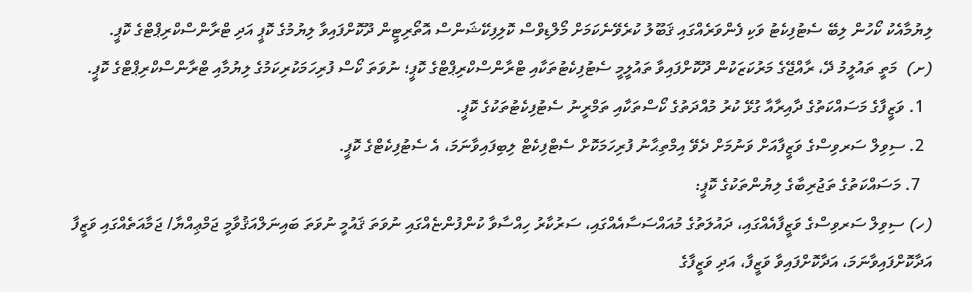ލިޔުމާއެކު ކޯހުން ލިބޭ ސެޓުފިކެޓު ވަކި ފެންވަރެއްގައި ޤަބޫލު ކުރެވޭނެކަމަށް މޯލްޑިވްސް ކޮލިފިކޭޝަންސް އޮތޯރިޓީން ދޫކޮށްފައިވާ ލިޔުމުގެ ކޮޕީ އަދި ޓްރާންސްކްރިޕްޓްގެ ކޮޕީ.
(ށ)  މަތީ ތައުލީމު ދޭ، ރާއްޖޭގެ މަރުކަޒަކުން ދޫކޮށްފައިވާ ތައުލީމީ ސެޓުފިކެޓުތަކާއި ޓްރާންސްކްރިޕްޓްގެ ކޮޕީ؛ ނުވަތަ ކޯސް ފުރިހަމަކުރިކަމުގެ ލިޔުމާއި ޓްރާންސްކްރިޕްޓްގެ ކޮޕީ.
  1. ވަޒީފާގެ މަސައްކަތުގެ ދާއިރާއާ ގުޅޭ ކުރު މުއްދަތުގެ ކޯސްތަކާއި ތަމްރީނު ސެޓުފިކެޓުތަކުގެ ކޮޕީ.
  2. ސިވިލް ސަރވިސްގެ ވަޒީފާއަށް ވަނުމަށް ދެވޭ އިމްތިޙާނު ފުރިހަމަކޮށް ސެޓްފިކެޓް ލިބިފައިވާނަމަ، އެ ސެޓުފިކެޓްގެ ކޮޕީ.
   7. މަސައްކަތުގެ ތަޖުރިބާގެ ލިޔުންތަކުގެ ކޮޕީ:
(ހ) ސިވިލް ސަރވިސްގެ ވަޒީފާއެއްގައި، ދައުލަތުގެ މުއައްސަސާއެއްގައި، ސަރުކާރު ހިއްސާވާ ކުންފުންޏެއްގައި ނުވަތަ ޤައުމީ ނުވަތަ ބައިނަލްއަޤުވާމީ ޖަމްޢިއްޔާ/ ޖަމާއަތެއްގައި ވަޒީފާ އަދާކޮށްފައިވާނަމަ، އަދާކޮށްފައިވާ ވަޒީފާ، އަދި ވަޒީފާގެ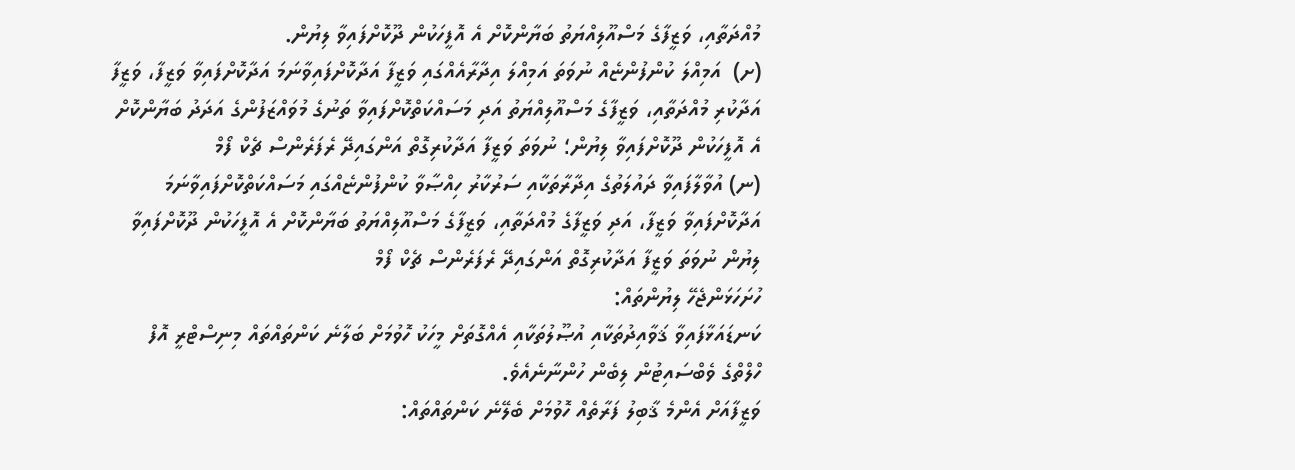މުއްދަތާއި، ވަޒީފާގެ މަސްއޫލިއްޔަތު ބަޔާންކޮށް އެ އޮފީހަކުން ދޫކޮށްފައިވާ ލިޔުން.
(ށ)  އަމިއްލަ ކުންފުންޏެއް ނުވަތަ އަމިއްލަ އިދާރާއެއްގައި ވަޒީފާ އަދާކޮށްފައިވާނަމަ އަދާކޮށްފައިވާ ވަޒީފާ، ވަޒީފާ އަދާކުރި މުއްދަތާއި، ވަޒީފާގެ މަސްއޫލިއްޔަތު އަދި މަސައްކަތްކޮށްފައިވާ ތަނުގެ މުވައްޒަފުންގެ އަދަދު ބަޔާންކޮށް އެ އޮފީހަކުން ދޫކޮށްފައިވާ ލިޔުން؛ ނުވަތަ ވަޒީފާ އަދާކުރިގޮތް އަންގައިދޭ ރެފަރެންސް ޗެކް ފޯމް
(ނ) އުވާލާފައިވާ ދައުލަތުގެ އިދާރާތަކާއި ސަރުކާރު ހިއްޞާވާ ކުންފުންޏެއްގައި މަސައްކަތްކޮށްފައިވާނަމަ އަދާކޮށްފައިވާ ވަޒީފާ، އަދި ވަޒީފާގެ މުއްދަތާއި، ވަޒީފާގެ މަސްއޫލިއްޔަތު ބަޔާންކޮށް އެ އޮފީހަކުން ދޫކޮށްފައިވާ ލިޔުން ނުވަތަ ވަޒީފާ އަދާކުރިގޮތް އަންގައިދޭ ރެފަރެންސް ޗެކް ފޯމް
ހުށަހަޅަންޖެހޭ ލިޔުންތައް:
ކަނޑައަޅާފައިވާ ޤަވާއިދުތަކާއި އުޞޫލުތަކާއި އެއްގޮތަށް މީހަކު ހޮވުމަށް ބަލާނެ ކަންތައްތައް މިނިސްޓްރީ އޮފް ހްލްތްގެ ވެބްސައިޓުން ލިބެން ހުންނާނެއެވެ.
ވަޒީފާއަށް އެންމެ ޤާބިލު ފަރާތެއް ހޮވުމަށް ބެލޭނެ ކަންތައްތައް: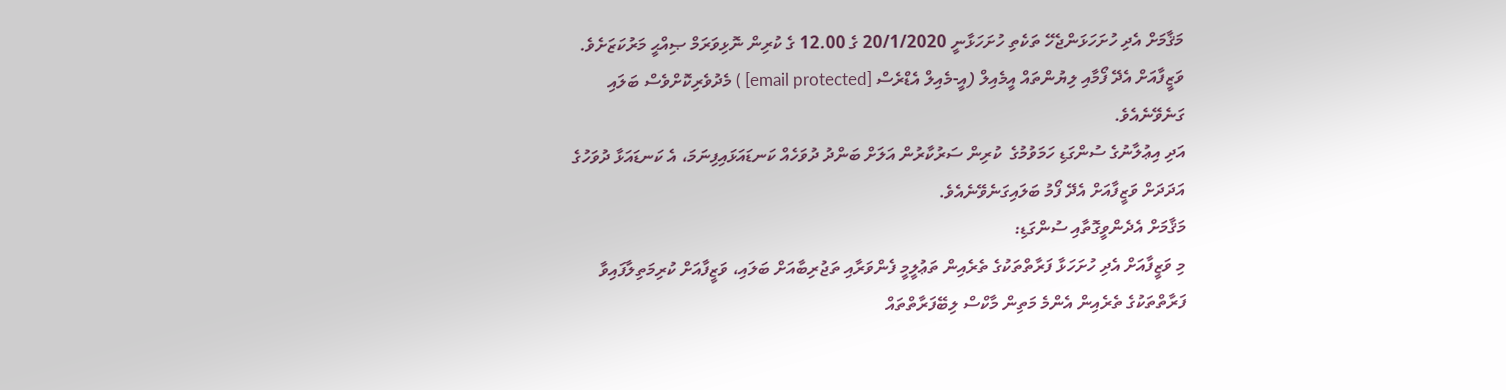މަޤާމަށް އެދި ހުށަހަޅަންޖެހޭ ތަކެތި ހުށަހަޅާނީ 20/1/2020 ގެ 12.00 ގެ ކުރިން ނޮޅިވަރަމް ޞިއްޙީ މަރުކަޒަށެވެ. ވަޒީފާއަށް އެދޭ ފޯމާއި ލިޔުންތައް އީމެއިލް (އީ-މެއިލް އެޑްރެސް [email protected] ) މެދުވެރިކޮށްވެސް ބަލައި ގަނެވޭނެއެވެ.
އަދި އިޢުލާނުގެ ސުންގަޑި ހަމަވުމުގެ  ކުރިން ސަރުކާރުން އަލަށް ބަންދު ދުވަހެއް ކަނޑައަޅައިފިނަމަ، އެ ކަނޑައަޅާ ދުވަހުގެ އަދަދަށް ވަޒީފާއަށް އެދޭ ފޯމު ބަލައިގަނެވޭނެއެވެ.
މަޤާމަށް އެދެންވީގޮތާއި ސުންގަޑި:
މި ވަޒީފާއަށް އެދި ހުށަހަޅާ ފަރާތްތަކުގެ ތެރެއިން ތަޢުލީމީ ފެންވަރާއި ތަޖުރިބާއަށް ބަލައި، ވަޒީފާއަށް ކުރިމަތިލާފައިވާ ފަރާތްތަކުގެ ތެރެއިން އެންމެ މަތިން މާކްސް ލިބޭފަރާތްތައް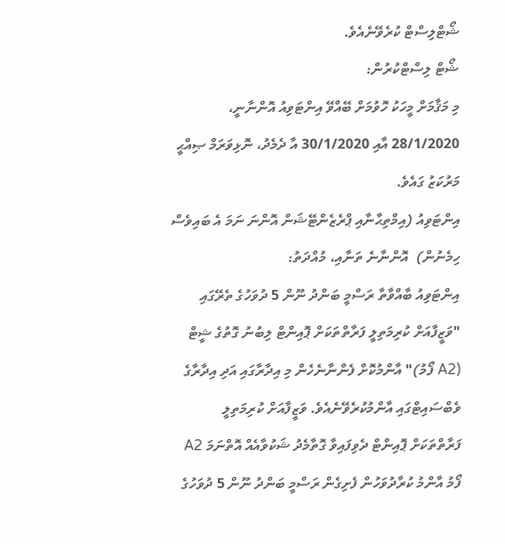ޝޯޓްލިސްޓް ކުރެވޭނެއެވެ.
ޝޯޓް ލިސްޓްކުރުން:
މި މަޤާމަށް މީހަކު ހޮވުމަށް ބޭއްވޭ އިންޓަވިއު އޮންނާނީ، 28/1/2020 އާއި 30/1/2020 އާ ދެމެދު، ނޮޅިވަރަމް ޞިއްޙީ މަރުކަޒު ގައެވެ.
އިންޓަވިއު (އިމްތިޙާނާއި ޕްރެޒެންޓޭޝަން އޮންނަ ނަމަ އެ ބައިވެސް ހިމެނުން)  އޮންނާނެ ތަނާއި، މުއްދަތު:
އިންޓަވިއު ބާއްވާތާ ރަސްމީ ބަންދު ނޫން 5 ދުވަހުގެ ތެރޭގައި "ވަޒީފާއަށް ކުރިމަތިލީ ފަރާތްތަކަށް ޕޮއިންޓް ލިބުނު ގޮތުގެ ޝީޓް (A2 ފޯމު)" އާންމުކޮށް ފެންނާނެހެން މި އިދާރާގައި އަދި އިދާރާގެ ވެބްސައިޓްގައި އާންމުކުރެވޭނެއެވެ. ވަޒީފާއަށް ކުރިމަތިލީ ފަރާތްތަކަށް ޕޮއިންޓް ދެވިފައިވާ ގޮތާމެދު ޝަކުވާއެއް އޮތްނަމަ A2 ފޯމު އާންމު ކުރާދުވަހުން ފެށިގެން ރަސްމީ ބަންދު ނޫން 5 ދުވަހުގެ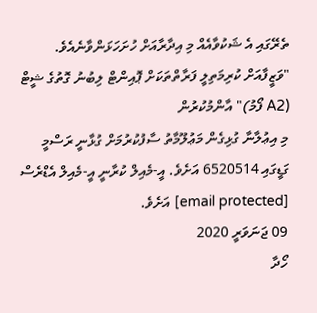ތެރޭގައި އެ ޝަކުވާއެއް މި އިދާރާއަށް ހުށަހަޅަންވާނެއެވެ.
"ވަޒީފާއަށް ކުރިމަތިލީ ފަރާތްތަކަށް ޕޮއިންޓް ލިބުނު ގޮތުގެ ޝީޓް (A2 ފޯމު)" އާންމުކުރުން
މި އިޢުލާނާ ގުޅިގެން މަޢުލޫމާތު ސާފުކުރުމަށް ގުޅާނީ ރަސްމީ ގަޑީގައި 6520514 އަށެވެ. އީ-މެއިލް ކުރާނީ އީ-މެއިލް އެޑްރެސް [email protected] އަށެވެ.
09 ޖަނަވަރީ 2020
ހޯދާ